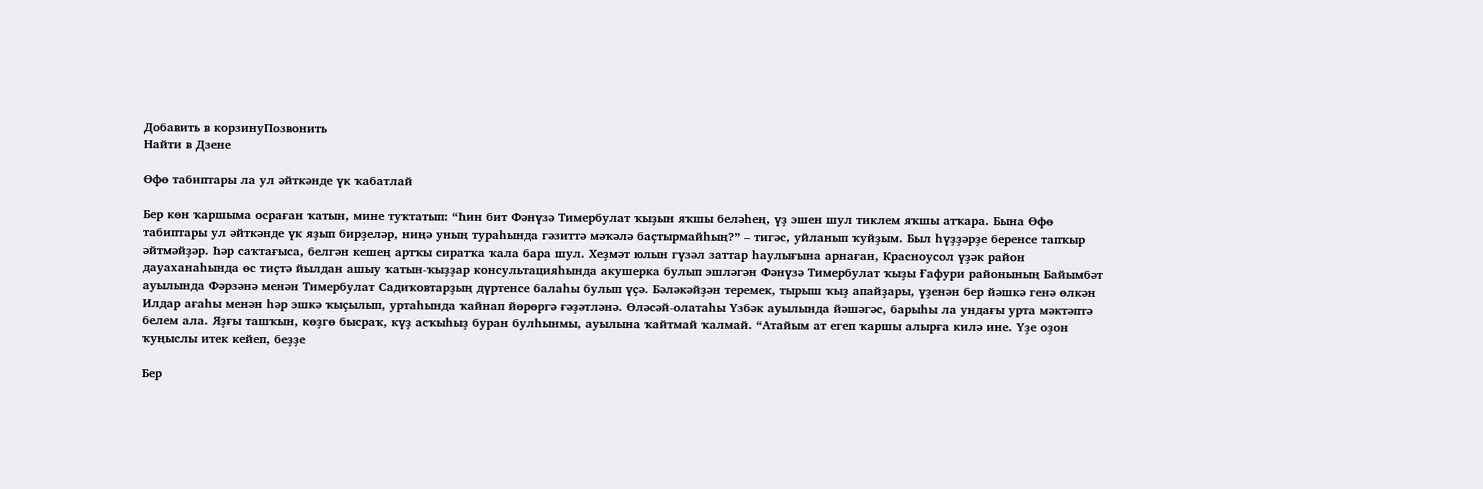Добавить в корзинуПозвонить
Найти в Дзене

Өфө табиптары ла ул әйткәнде үк ҡабатлай

Бер көн ҡаршыма осраған ҡатын, мине туҡтатып: “Һин бит Фәнүзә Тимербулат ҡыҙын яҡшы беләһең, үҙ эшен шул тиклем яҡшы атҡара. Бына Өфө табиптары ул әйткәнде үк яҙып бирҙеләр, ниңә уның тураһында гәзиттә мәҡәлә баҫтырмайһың?” – тигәс, уйланып ҡуйҙым. Был һүҙҙәрҙе беренсе тапҡыр әйтмәйҙәр. Һәр саҡтағыса, белгән кешең артҡы сиратҡа ҡала бара шул. Хеҙмәт юлын гүзәл заттар һаулығына арнаған, Красноусол үҙәк район дауаханаһында өс тиҫтә йылдан ашыу ҡатын-ҡыҙҙар консультацияһында акушерка булып эшләгән Фәнүзә Тимербулат ҡыҙы Ғафури районының Байымбәт ауылында Фәрзәнә менән Тимербулат Садиҡовтарҙың дүртенсе балаһы булып үҫә. Бәләкәйҙән теремек, тырыш ҡыҙ апайҙары, үҙенән бер йәшкә генә өлкән Илдар ағаһы менән һәр эшкә ҡыҫылып, уртаһында ҡайнап йөрөргә ғәҙәтләнә. Өләсәй-олатаһы Үзбәк ауылында йәшәгәс, барыһы ла ундағы урта мәктәптә белем ала. Яҙғы ташҡын, көҙгө бысраҡ, күҙ асҡыһыҙ буран булһынмы, ауылына ҡайтмай ҡалмай. “Атайым ат егеп ҡаршы алырға килә ине. Үҙе оҙон ҡуңыслы итек кейеп, беҙҙе

Бер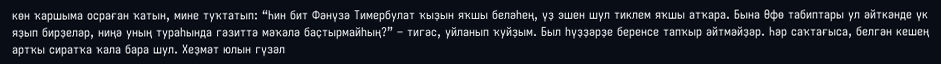көн ҡаршыма осраған ҡатын, мине туҡтатып: “Һин бит Фәнүзә Тимербулат ҡыҙын яҡшы беләһең, үҙ эшен шул тиклем яҡшы атҡара. Бына Өфө табиптары ул әйткәнде үк яҙып бирҙеләр, ниңә уның тураһында гәзиттә мәҡәлә баҫтырмайһың?” – тигәс, уйланып ҡуйҙым. Был һүҙҙәрҙе беренсе тапҡыр әйтмәйҙәр. Һәр саҡтағыса, белгән кешең артҡы сиратҡа ҡала бара шул. Хеҙмәт юлын гүзәл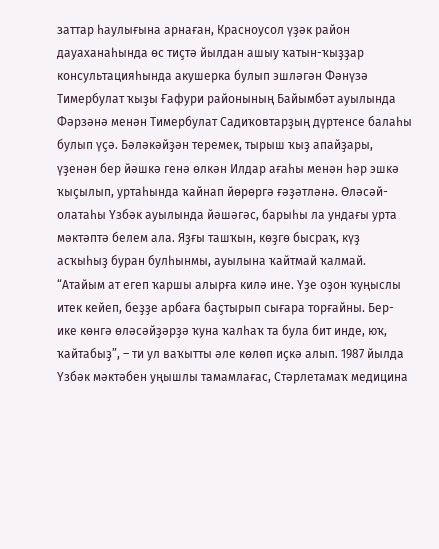заттар һаулығына арнаған, Красноусол үҙәк район дауаханаһында өс тиҫтә йылдан ашыу ҡатын-ҡыҙҙар консультацияһында акушерка булып эшләгән Фәнүзә Тимербулат ҡыҙы Ғафури районының Байымбәт ауылында Фәрзәнә менән Тимербулат Садиҡовтарҙың дүртенсе балаһы булып үҫә. Бәләкәйҙән теремек, тырыш ҡыҙ апайҙары, үҙенән бер йәшкә генә өлкән Илдар ағаһы менән һәр эшкә ҡыҫылып, уртаһында ҡайнап йөрөргә ғәҙәтләнә. Өләсәй-олатаһы Үзбәк ауылында йәшәгәс, барыһы ла ундағы урта мәктәптә белем ала. Яҙғы ташҡын, көҙгө бысраҡ, күҙ асҡыһыҙ буран булһынмы, ауылына ҡайтмай ҡалмай. “Атайым ат егеп ҡаршы алырға килә ине. Үҙе оҙон ҡуңыслы итек кейеп, беҙҙе арбаға баҫтырып сығара торғайны. Бер-ике көнгә өләсәйҙәрҙә ҡуна ҡалһаҡ та була бит инде, юҡ, ҡайтабыҙ”, – ти ул ваҡытты әле көлөп иҫкә алып. 1987 йылда Үзбәк мәктәбен уңышлы тамамлағас, Стәрлетамаҡ медицина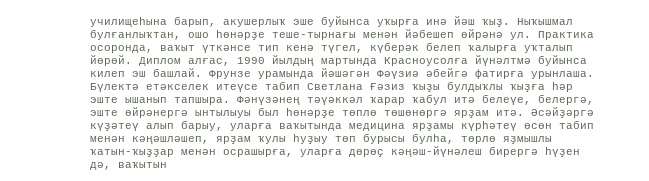училищеһына барып, акушерлыҡ эше буйынса уҡырға инә йәш ҡыҙ. Ныҡышмал булғанлыҡтан, ошо һөнәрҙе теше-тырнағы менән йәбешеп өйрәнә ул. Практика осоронда, ваҡыт үткәнсе тип кенә түгел, күберәк белеп ҡалырға уҡталып йөрөй. Диплом алғас, 1990 йылдың мартында Красноусолға йүнәлтмә буйынса килеп эш башлай. Фрунзе урамында йәшәгән Фәүзиә әбейгә фатирға урынлаша. Бүлектә етәкселек итеүсе табип Светлана Ғәзиз ҡыҙы булдыҡлы ҡыҙға һәр эште ышанып тапшыра. Фәнүзәнең тәүәккәл ҡарар ҡабул итә белеүе, белергә, эште өйрәнергә ынтылыуы был һөнәрҙе төплө төшөнөргә ярҙам итә. Әсәйҙәргә күҙәтеү алып барыу, уларға ваҡытында медицина ярҙамы күрһәтеү өсөн табип менән кәңәшләшеп, ярҙам ҡулы һуҙыу төп бурысы булһа, төрлө яҙмышлы ҡатын-ҡыҙҙар менән осрашырға, уларға дөрөҫ кәңәш-йүнәлеш бирергә һүҙен дә, ваҡытын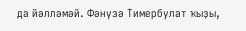да йәлләмәй. Фәнүзә Тимербулат ҡыҙы,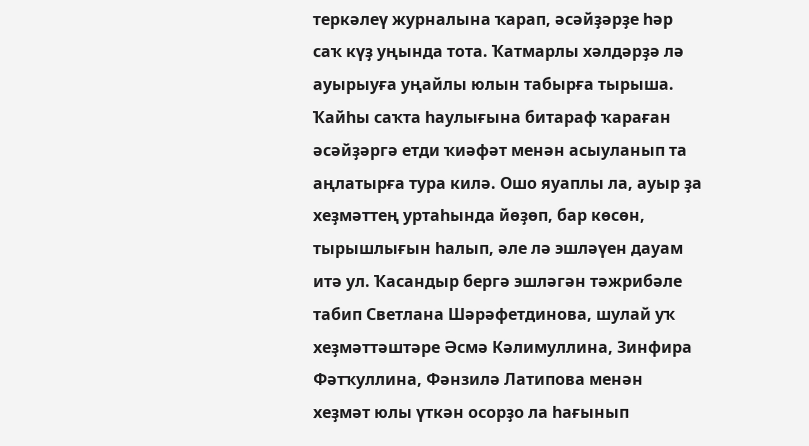теркәлеү журналына ҡарап, әсәйҙәрҙе һәр саҡ күҙ уңында тота. Ҡатмарлы хәлдәрҙә лә ауырыуға уңайлы юлын табырға тырыша. Ҡайһы саҡта һаулығына битараф ҡараған әсәйҙәргә етди ҡиәфәт менән асыуланып та аңлатырға тура килә. Ошо яуаплы ла, ауыр ҙа хеҙмәттең уртаһында йөҙөп, бар көсөн, тырышлығын һалып, әле лә эшләүен дауам итә ул. Ҡасандыр бергә эшләгән тәжрибәле табип Светлана Шәрәфетдинова, шулай уҡ хеҙмәттәштәре Әсмә Кәлимуллина, Зинфира Фәтҡуллина, Фәнзилә Латипова менән хеҙмәт юлы үткән осорҙо ла һағынып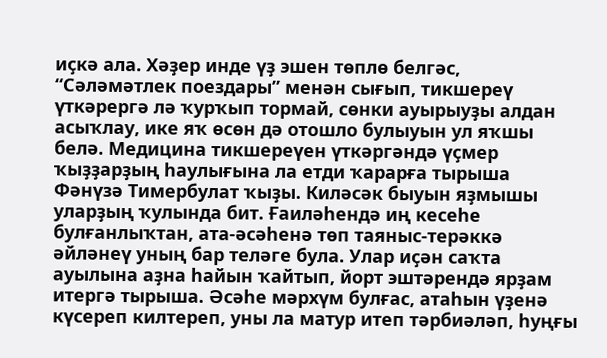иҫкә ала. Хәҙер инде үҙ эшен төплө белгәс, “Сәләмәтлек поездары” менән сығып, тикшереү үткәрергә лә ҡурҡып тормай, сөнки ауырыуҙы алдан асыҡлау, ике яҡ өсөн дә отошло булыуын ул яҡшы белә. Медицина тикшереүен үткәргәндә үҫмер ҡыҙҙарҙың һаулығына ла етди ҡарарға тырыша Фәнүзә Тимербулат ҡыҙы. Киләсәк быуын яҙмышы уларҙың ҡулында бит. Ғаиләһендә иң кесеһе булғанлыҡтан, ата-әсәһенә төп таяныс-терәккә әйләнеү уның бар теләге була. Улар иҫән саҡта ауылына аҙна һайын ҡайтып, йорт эштәрендә ярҙам итергә тырыша. Әсәһе мәрхүм булғас, атаһын үҙенә күсереп килтереп, уны ла матур итеп тәрбиәләп, һуңғы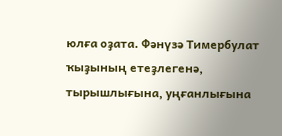юлға оҙата. Фәнүзә Тимербулат ҡыҙының етеҙлегенә, тырышлығына, уңғанлығына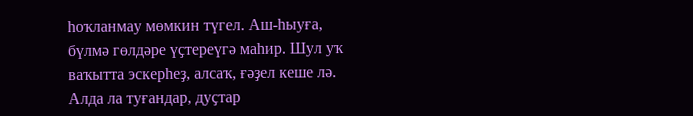һоҡланмау мөмкин түгел. Аш-һыуға, бүлмә гөлдәре үҫтереүгә маһир. Шул уҡ ваҡытта эскерһеҙ, алсаҡ, ғәҙел кеше лә. Алда ла туғандар, дуҫтар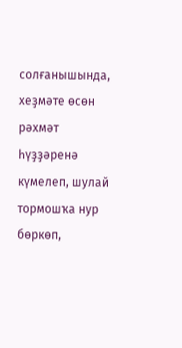солғанышында, хеҙмәте өсөн рәхмәт һүҙҙәренә күмелеп, шулай тормошҡа нур бөркөп,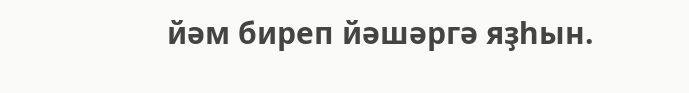йәм биреп йәшәргә яҙһын.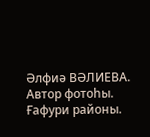Әлфиә ВӘЛИЕВА. Автор фотоһы. Ғафури районы.